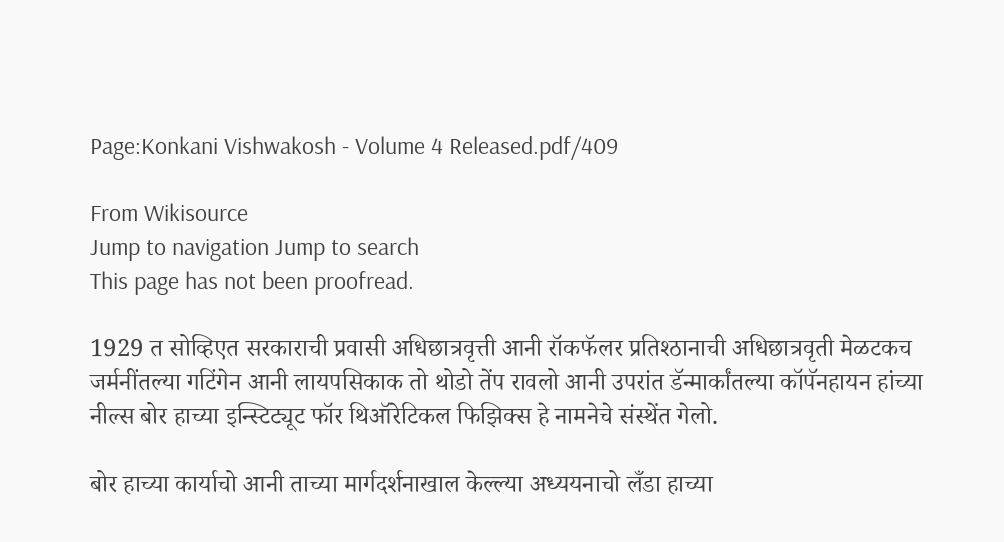Page:Konkani Vishwakosh - Volume 4 Released.pdf/409

From Wikisource
Jump to navigation Jump to search
This page has not been proofread.

1929 त सोव्हिएत सरकाराची प्रवासी अधिछात्रवृत्ती आनी रॉकफॅलर प्रतिश्ठानाची अधिछात्रवृती मेळटकच जर्मनींतल्या गटिंगेन आनी लायपसिकाक तो थोडो तेंप रावलो आनी उपरांत डॅन्मार्कांतल्या कॉपॅनहायन हांच्या नील्स बोर हाच्या इन्स्टिट्यूट फॉर थिऑरेटिकल फिझिक्स हे नामनेचे संस्थेंत गेलो.

बोर हाच्या कार्याचो आनी ताच्या मार्गदर्शनाखाल केल्ल्या अध्ययनाचो लँडा हाच्या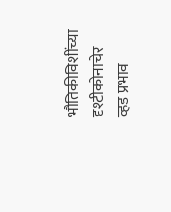भौतिकीविशींच्या दृश्टीकोनाचेर व्हड प्रभाव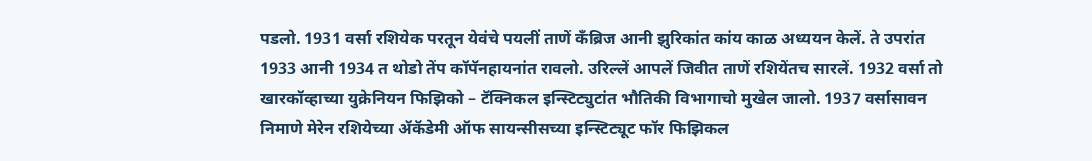पडलो. 1931 वर्सा रशियेक परतून येवंचे पयलीं ताणें कँब्रिज आनी झुरिकांत कांय काळ अध्ययन केलें. ते उपरांत 1933 आनी 1934 त थोडो तेंप कॉपॅनहायनांत रावलो. उरिल्लें आपलें जिवीत ताणें रशियेंतच सारलें. 1932 वर्सा तो खारकॉव्हाच्या युक्रेनियन फिझिको – टॅक्निकल इन्स्टिट्युटांत भौतिकी विभागाचो मुखेल जालो. 1937 वर्सासावन निमाणे मेरेन रशियेच्या ॲकॅडेमी ऑफ सायन्सीसच्या इन्स्टिट्यूट फॉर फिझिकल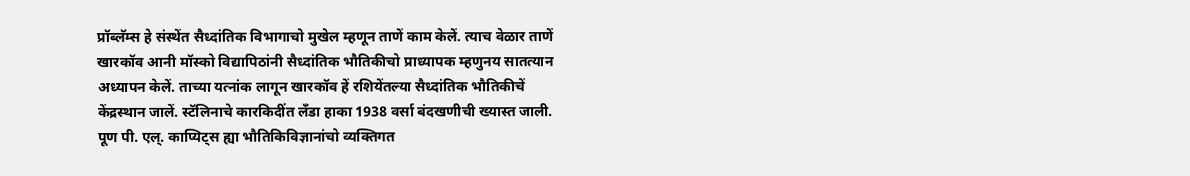प्रॉब्लॅम्स हे संस्थेंत सैध्दांतिक विभागाचो मुखेल म्हणून ताणें काम केलें. त्याच वेळार ताणें खारकॉव आनी मॉस्को विद्यापिठांनी सैध्दांतिक भौतिकीचो प्राध्यापक म्हणुनय सातत्यान अध्यापन केलें. ताच्या यत्नांक लागून खारकॉव हें रशियेंतल्या सैध्दांतिक भौतिकीचें केंद्रस्थान जालें. स्टॅलिनाचे कारकिदींत लँडा हाका 1938 वर्सा बंदखणीची ख्यास्त जाली. पूण पी. एल्. काप्यिट्स ह्या भौतिकिविज्ञानांचो व्यक्तिगत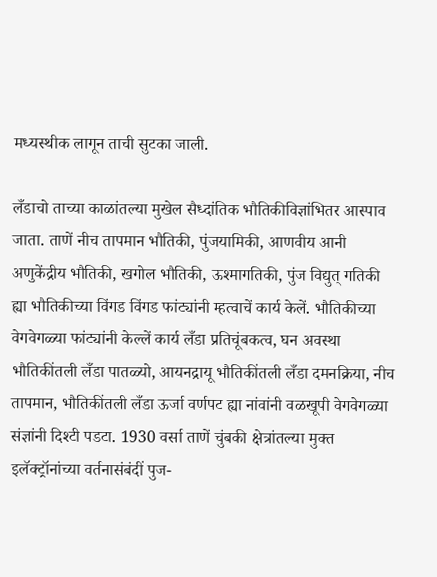मध्यस्थीक लागून ताची सुटका जाली.

लँडाचो ताच्या काळांतल्या मुखेल सैध्दांतिक भौतिकीविज्ञांभितर आस्पाव जाता. ताणें नीच तापमान भौतिकी, पुंजयामिकी, आणवीय आनी अणुकेंद्रीय भौतिकी, खगोल भौतिकी, ऊश्मागतिकी, पुंज विद्युत् गतिकी ह्या भौतिकीच्या विंगड विंगड फांट्यांनी म्हत्वाचें कार्य केलें. भौतिकीच्या वेगवेगळ्या फांट्यांनी केल्लें कार्य लँडा प्रतिचूंबकत्व, घन अवस्था भौतिकींतली लँडा पातळ्यो, आयनद्रायू भौतिकींतली लँडा दमनक्रिया, नीच तापमान, भौतिकींतली लँडा ऊर्जा वर्णपट ह्या नांवांनी वळखूपी वेगवेगळ्या संज्ञांनी दिश्टी पडटा. 1930 वर्सा ताणें चुंबकी क्षेत्रांतल्या मुक्त इलॅक्ट्रॉनांच्या वर्तनासंबंदीं पुज-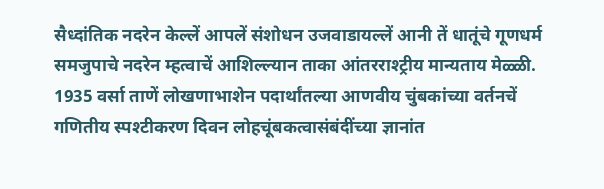सैध्दांतिक नदरेन केल्लें आपलें संशोधन उजवाडायल्लें आनी तें धातूंचे गूणधर्म समजुपाचे नदरेन म्हत्वाचें आशिल्ल्यान ताका आंतरराश्ट्रीय मान्यताय मेळ्ळी. 1935 वर्सा ताणें लोखणाभाशेन पदार्थांतल्या आणवीय चुंबकांच्या वर्तनचें गणितीय स्पश्टीकरण दिवन लोहचूंबकत्वासंबंदींच्या ज्ञानांत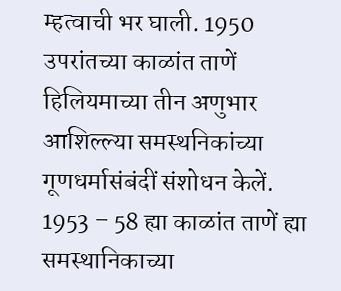म्हत्वाची भर घाली. 1950 उपरांतच्या काळांत ताणें हिलियमाच्या तीन अणुभार आशिल्ल्या समस्थनिकांच्या गूणधर्मासंबंदीं संशोधन केलें. 1953 – 58 ह्या काळांत ताणें ह्या समस्थानिकाच्या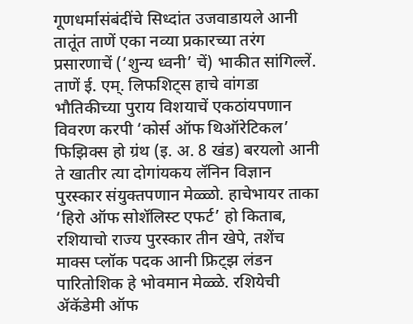गूणधर्मासंबंदींचे सिध्दांत उजवाडायले आनी तातूंत ताणें एका नव्या प्रकारच्या तरंग प्रसारणाचें (‘शुन्य ध्वनी’ चें) भाकीत सांगिल्लें. ताणें ई. एम्. लिफशिट्स हाचे वांगडा भौतिकीच्या पुराय विशयाचें एकठांयपणान विवरण करपी ‘कोर्स ऑफ थिऑरेटिकल’ फिझिक्स हो ग्रंथ (इ. अ. 8 खंड) बरयलो आनी ते खातीर त्या दोगांयकय लॅनिन विज्ञान पुरस्कार संयुक्तपणान मेळ्ळो. हाचेभायर ताका ‘हिरो ऑफ सोशॅलिस्ट एफर्ट’ हो किताब, रशियाचो राज्य पुरस्कार तीन खेपे, तशेंच माक्स प्लॉक पदक आनी फ्रिट्झ लंडन पारितोशिक हे भोवमान मेळ्ळे. रशियेची ॲकॅडेमी ऑफ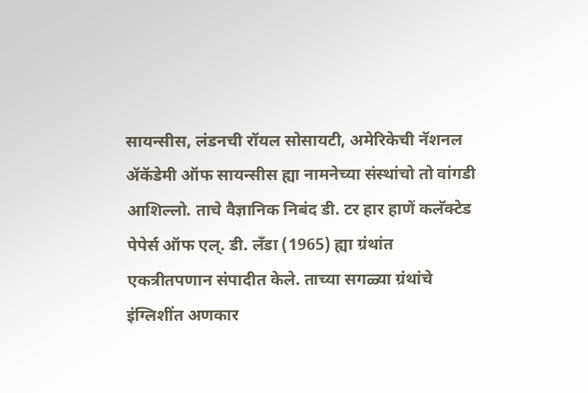सायन्सीस, लंडनची रॉयल सोसायटी, अमेरिकेची नॅशनल ॲकॅडेमी ऑफ सायन्सीस ह्या नामनेच्या संस्थांचो तो वांगडी आशिल्लो. ताचे वैज्ञानिक निबंद डी. टर हार हाणें कलॅक्टेड पेपेर्स ऑफ एल्. डी. लँडा (1965) ह्या ग्रंथांत एकत्रीतपणान संपादीत केले. ताच्या सगळ्या ग्रंथांचे इंग्लिशींत अणकार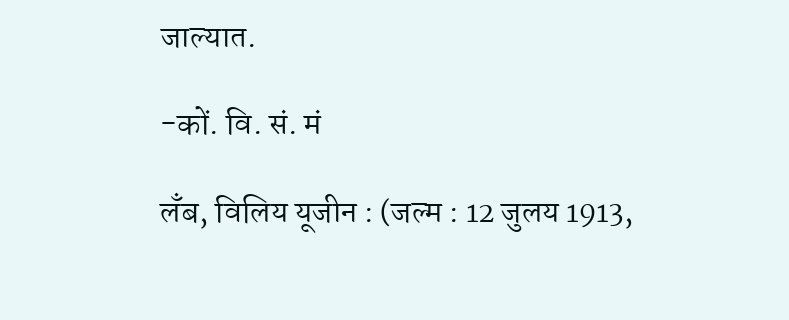जाल्यात.

-कों. वि. सं. मं

लँब, विलिय यूजीन : (जल्म : 12 जुलय 1913,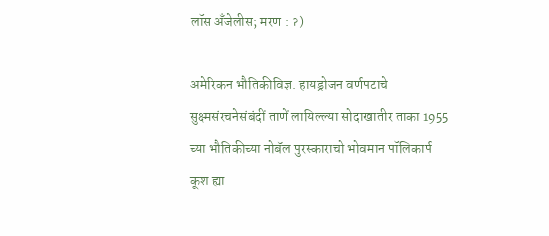लॉस अँजेलीस; मरण : ॽ)

अमेरिकन भौतिकीविज्ञ. हायड्रोजन वर्णपटाचे सुक्ष्मसंरचनेसंबंदीं ताणें लायिल्ल्या सोदाखातीर ताका 1955 च्या भौतिकीच्या नोबॅल पुरस्काराचो भोवमान पॉलिकार्प कूश ह्या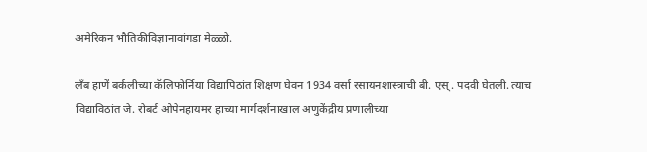अमेरिकन भौतिकीविज्ञानावांगडा मेळ्ळो.

लँब हाणें बर्कलीच्या कॅलिफोर्निया विद्यापिठांत शिक्षण घेवन 1934 वर्सा रसायनशास्त्राची बी. एस्. पदवी घेतली. त्याच विद्याविठांत जे. रोबर्ट ओपेनहायमर हाच्या मार्गदर्शनाखाल अणुकेंद्रीय प्रणालीच्या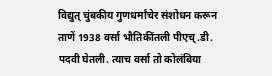विद्युत् चुंबकीय गुणधर्मांचेर संशोधन करून ताणें 1938 वर्सा भौतिकींतली पीएच्.डी. पदवी घेतली. त्याच वर्सा तो कोलंबिया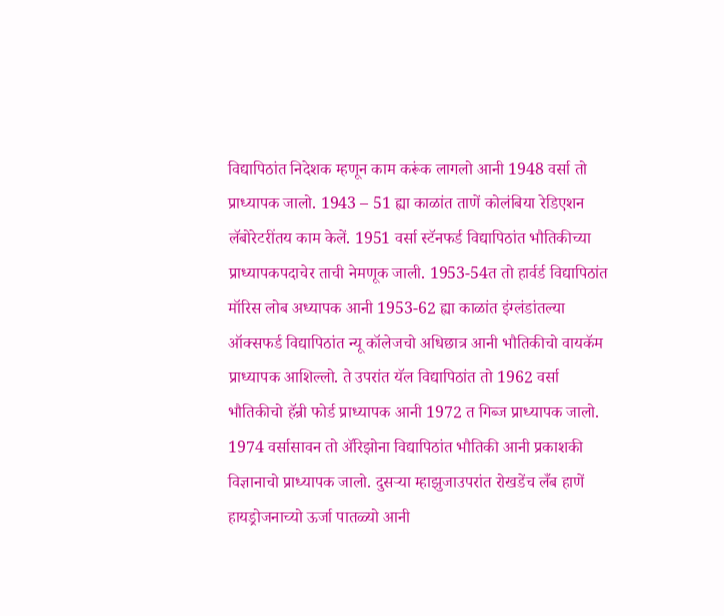विद्यापिठांत निदेशक म्हणून काम करूंक लागलो आनी 1948 वर्सा तो प्राध्यापक जालो. 1943 – 51 ह्या काळांत ताणें कोलंबिया रेडिएशन लॅबोरेटरींतय काम केलें. 1951 वर्सा स्टॅनफर्ड विद्यापिठांत भौतिकीच्या प्राध्यापकपदाचेर ताची नेमणूक जाली. 1953-54त तो हार्वर्ड विद्यापिठांत मॉरिस लोब अध्यापक आनी 1953-62 ह्या काळांत इंग्लंडांतल्या ऑक्सफर्ड विद्यापिठांत न्यू कॉलेजचो अधिछात्र आनी भौतिकीचो वायकॅम प्राध्यापक आशिल्लो. ते उपरांत यॅल विद्यापिठांत तो 1962 वर्सा भौतिकीचो हॅन्री फोर्ड प्राध्यापक आनी 1972 त गिब्ज प्राध्यापक जालो. 1974 वर्सासावन तो ॲरिझोना विद्यापिठांत भौतिकी आनी प्रकाशकी विज्ञानाचो प्राध्यापक जालो. दुसऱ्या म्हाझुजाउपरांत रोखडेंच लँब हाणें हायड्रोजनाच्यो ऊर्जा पातळ्यो आनी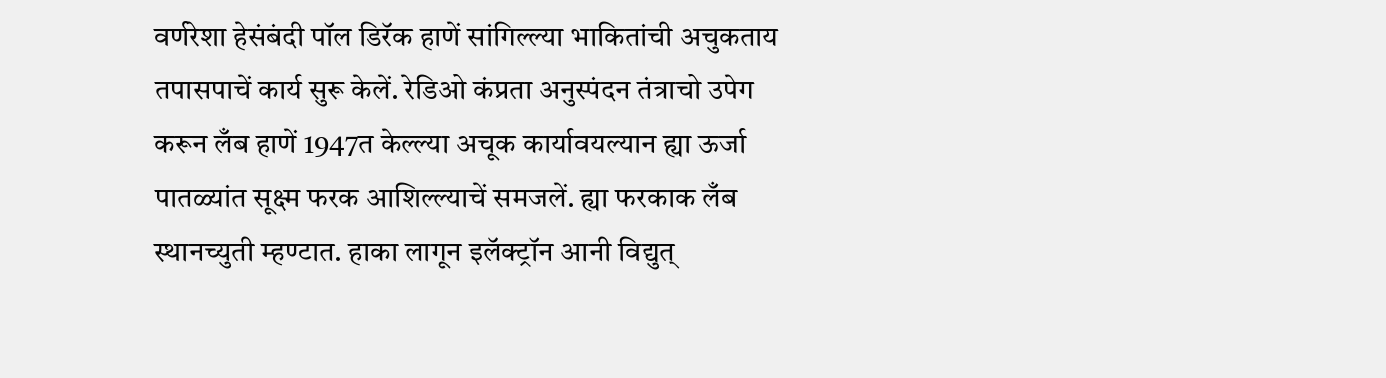वर्णरेशा हेसंबंदी पॉल डिरॅक हाणें सांगिल्ल्या भाकितांची अचुकताय तपासपाचें कार्य सुरू केलें. रेडिओ कंप्रता अनुस्पंदन तंत्राचो उपेग करून लँब हाणें 1947त केल्ल्या अचूक कार्यावयल्यान ह्या ऊर्जा पातळ्यांत सूक्ष्म फरक आशिल्ल्याचें समजलें. ह्या फरकाक लँब स्थानच्युती म्हण्टात. हाका लागून इलॅक्ट्रॉन आनी विद्युत्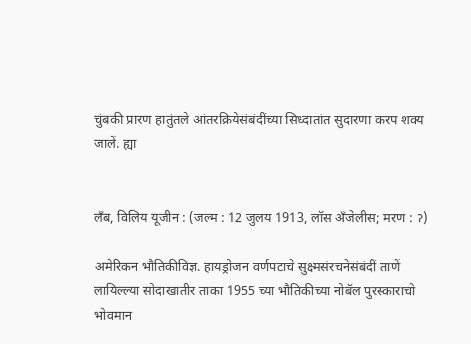चुंबकी प्रारण हातुंतले आंतरक्रियेसंबंदींच्या सिध्दातांत सुदारणा करप शक्य जालें. ह्या


लँब, विलिय यूजीन : (जल्म : 12 जुलय 1913, लॉस अँजेलीस; मरण : ॽ)

अमेरिकन भौतिकीविज्ञ. हायड्रोजन वर्णपटाचे सुक्ष्मसंरचनेसंबंदीं ताणें लायिल्ल्या सोदाखातीर ताका 1955 च्या भौतिकीच्या नोबॅल पुरस्काराचो भोवमान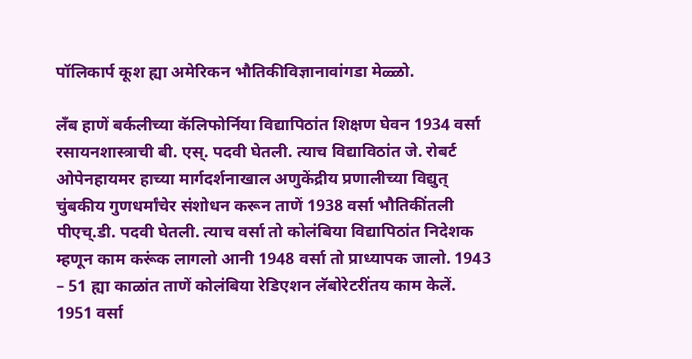पॉलिकार्प कूश ह्या अमेरिकन भौतिकीविज्ञानावांगडा मेळ्ळो.

लँब हाणें बर्कलीच्या कॅलिफोर्निया विद्यापिठांत शिक्षण घेवन 1934 वर्सा रसायनशास्त्राची बी. एस्. पदवी घेतली. त्याच विद्याविठांत जे. रोबर्ट ओपेनहायमर हाच्या मार्गदर्शनाखाल अणुकेंद्रीय प्रणालीच्या विद्युत् चुंबकीय गुणधर्मांचेर संशोधन करून ताणें 1938 वर्सा भौतिकींतली पीएच्.डी. पदवी घेतली. त्याच वर्सा तो कोलंबिया विद्यापिठांत निदेशक म्हणून काम करूंक लागलो आनी 1948 वर्सा तो प्राध्यापक जालो. 1943 – 51 ह्या काळांत ताणें कोलंबिया रेडिएशन लॅबोरेटरींतय काम केलें. 1951 वर्सा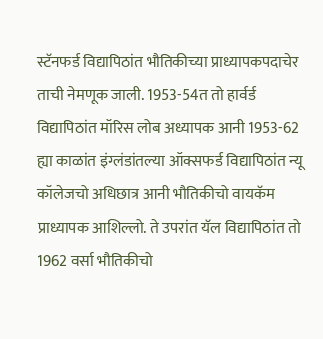स्टॅनफर्ड विद्यापिठांत भौतिकीच्या प्राध्यापकपदाचेर ताची नेमणूक जाली. 1953-54त तो हार्वर्ड विद्यापिठांत मॉरिस लोब अध्यापक आनी 1953-62 ह्या काळांत इंग्लंडांतल्या ऑक्सफर्ड विद्यापिठांत न्यू कॉलेजचो अधिछात्र आनी भौतिकीचो वायकॅम प्राध्यापक आशिल्लो. ते उपरांत यॅल विद्यापिठांत तो 1962 वर्सा भौतिकीचो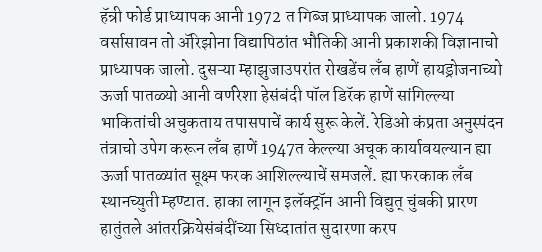हॅन्री फोर्ड प्राध्यापक आनी 1972 त गिब्ज प्राध्यापक जालो. 1974 वर्सासावन तो ॲरिझोना विद्यापिठांत भौतिकी आनी प्रकाशकी विज्ञानाचो प्राध्यापक जालो. दुसऱ्या म्हाझुजाउपरांत रोखडेंच लँब हाणें हायड्रोजनाच्यो ऊर्जा पातळ्यो आनी वर्णरेशा हेसंबंदी पॉल डिरॅक हाणें सांगिल्ल्या भाकितांची अचुकताय तपासपाचें कार्य सुरू केलें. रेडिओ कंप्रता अनुस्पंदन तंत्राचो उपेग करून लँब हाणें 1947त केल्ल्या अचूक कार्यावयल्यान ह्या ऊर्जा पातळ्यांत सूक्ष्म फरक आशिल्ल्याचें समजलें. ह्या फरकाक लँब स्थानच्युती म्हण्टात. हाका लागून इलॅक्ट्रॉन आनी विद्युत् चुंबकी प्रारण हातुंतले आंतरक्रियेसंबंदींच्या सिध्दातांत सुदारणा करप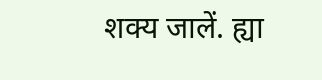शक्य जालें. ह्या